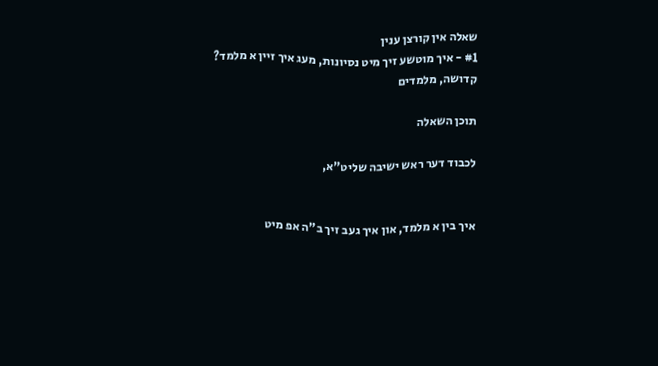שאלה אין קורצן ענין
#1 - איך מוטשע זיך מיט נסיונות, מעג איך זיין א מלמד?
קדושה, מלמדים

תוכן השאלה

לכבוד דער ראש ישיבה שליט"א,


איך בין א מלמד, און איך געב זיך ב"ה אפ מיט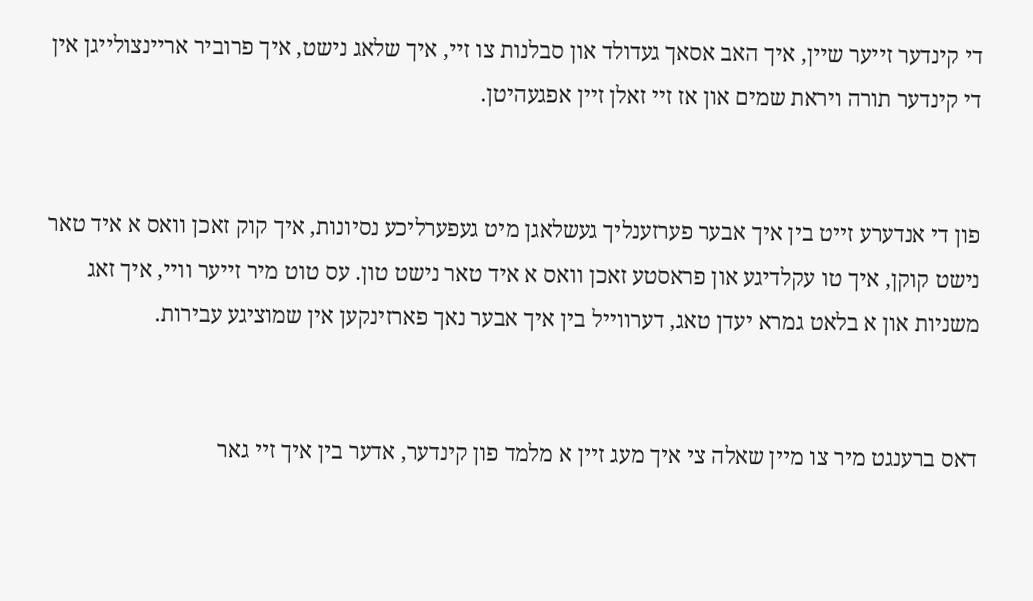די קינדער זייער שיין, איך האב אסאך געדולד און סבלנות צו זיי, איך שלאג נישט, איך פרוביר אריינצולייגן אין די קינדער תורה ויראת שמים און אז זיי זאלן זיין אפגעהיטן.


פון די אנדערע זייט בין איך אבער פערזענליך געשלאגן מיט געפערליכע נסיונות, איך קוק זאכן וואס א איד טאר נישט קוקן, איך טו עקלדיגע און פראסטע זאכן וואס א איד טאר נישט טון. עס טוט מיר זייער וויי, איך זאג משניות און א בלאט גמרא יעדן טאג, דערווייל בין איך אבער נאך פארזינקען אין שמוציגע עבירות.


דאס ברענגט מיר צו מיין שאלה צי איך מעג זיין א מלמד פון קינדער, אדער בין איך זיי גאר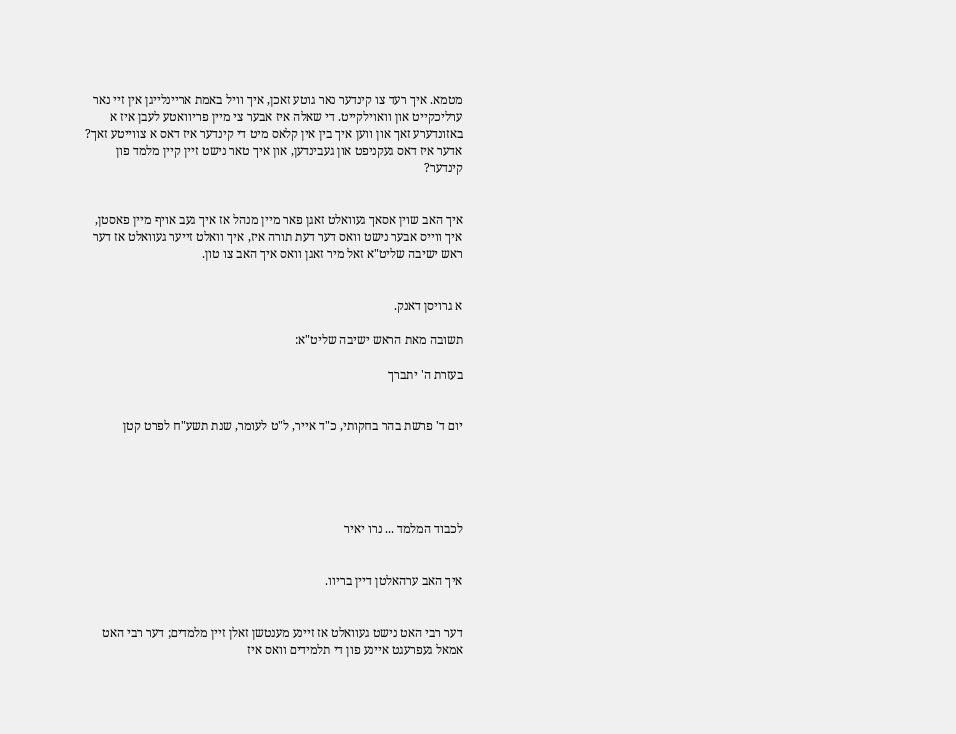מטמא. איך רעד צו קינדער נאר גוטע זאכן, איך וויל באמת אריינלייגן אין זיי נאר ערליכקייט און וואוילקייט. די שאלה איז אבער צי מיין פריוואטע לעבן איז א באזונדערע זאך און ווען איך בין אין קלאס מיט די קינדער איז דאס א צווייטע זאך? אדער איז דאס געקניפט און געבינדען, און איך טאר נישט זיין קיין מלמד פון קינדער?


איך האב שוין אסאך געוואלט זאגן פאר מיין מנהל אז איך געב אויף מיין פאסטן, איך ווייס אבער נישט וואס דער דעת תורה איז, איך וואלט זייער געוואלט אז דער ראש ישיבה שליט"א זאל מיר זאגן וואס איך האב צו טון.


א גרויסן דאנק.

תשובה מאת הראש ישיבה שליט"א:

בעזרת ה' יתברך


יום ד' פרשת בהר בחקותי, כ"ד אייר, ל"ט לעומר, שנת תשע"ח לפרט קטן





לכבוד המלמד ... נרו יאיר


איך האב ערהאלטן דיין בריוו.


דער רבי האט נישט געוואלט אז זיינע מענטשן זאלן זיין מלמדים; דער רבי האט אמאל געפרעגט איינע פון די תלמידים וואס איז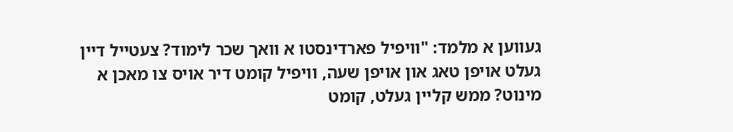געווען א מלמד: "וויפיל פארדינסטו א וואך שכר לימוד? צעטייל דיין געלט אויפן טאג און אויפן שעה, וויפיל קומט דיר אויס צו מאכן א מינוט? ממש קליין געלט, קומט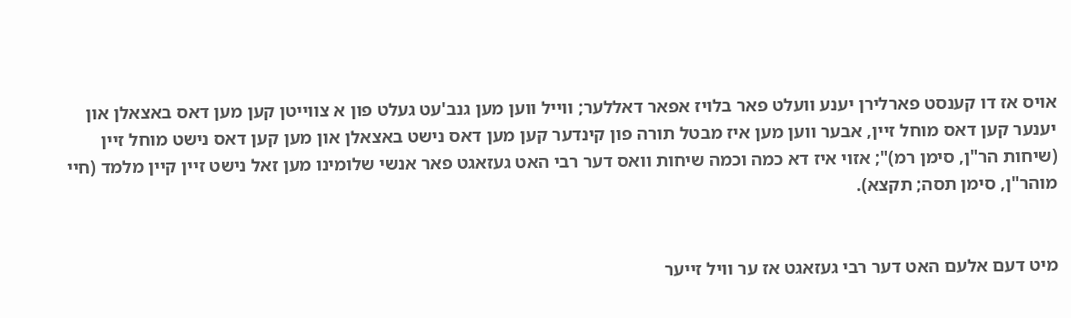אויס אז דו קענסט פארלירן יענע וועלט פאר בלויז אפאר דאללער; ווייל ווען מען גנב'עט געלט פון א צווייטן קען מען דאס באצאלן און יענער קען דאס מוחל זיין, אבער ווען מען איז מבטל תורה פון קינדער קען מען דאס נישט באצאלן און מען קען דאס נישט מוחל זיין (שיחות הר"ן, סימן רמ)"; אזוי איז דא כמה וכמה שיחות וואס דער רבי האט געזאגט פאר אנשי שלומינו מען זאל נישט זיין קיין מלמד (חיי מוהר"ן, סימן תסה; תקצא).


מיט דעם אלעם האט דער רבי געזאגט אז ער וויל זייער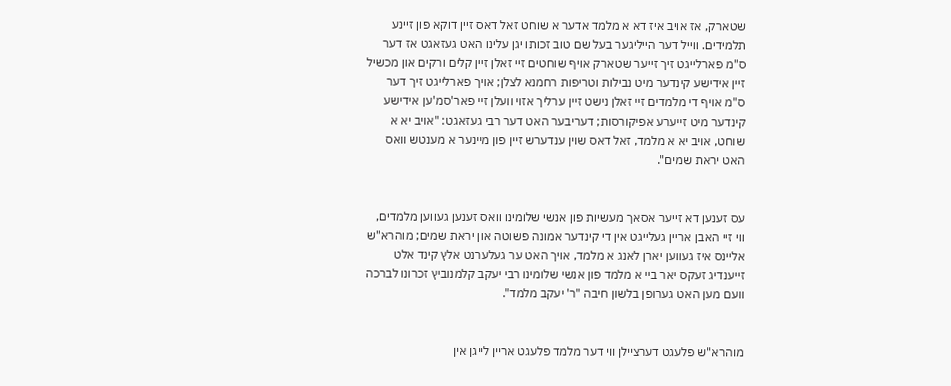שטארק, אז אויב איז דא א מלמד אדער א שוחט זאל דאס זיין דוקא פון זיינע תלמידים. ווייל דער הייליגער בעל שם טוב זכותו יגן עלינו האט געזאגט אז דער ס"מ פארלייגט זיך זייער שטארק אויף שוחטים זיי זאלן זיין קלים ורקים און מכשיל זיין אידישע קינדער מיט נבילות וטריפות רחמנא לצלן; אויך פארלייגט זיך דער ס"מ אויף די מלמדים זיי זאלן נישט זיין ערליך אזוי וועלן זיי פאר'סמ'ען אידישע קינדער מיט זייערע אפיקורסות; דעריבער האט דער רבי געזאגט: "אויב יא א שוחט, אויב יא א מלמד, זאל דאס שוין ענדערש זיין פון מיינער א מענטש וואס האט יראת שמים".


עס זענען דא זייער אסאך מעשיות פון אנשי שלומינו וואס זענען געווען מלמדים, ווי זיי האבן אריין געלייגט אין די קינדער אמונה פשוטה און יראת שמים; מוהרא"ש אליינס איז געווען יארן לאנג א מלמד, אויך האט ער געלערנט אלץ קינד אלט זייענדיג זעקס יאר ביי א מלמד פון אנשי שלומינו רבי יעקב קלמנוביץ זכרונו לברכה וועם מען האט גערופן בלשון חיבה "ר' יעקב מלמד".


מוהרא"ש פלעגט דערציילן ווי דער מלמד פלעגט אריין לייגן אין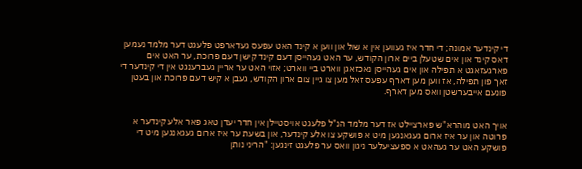די קינדער אמונה; די חדר איז געווען אין א שול און ווען א קינד האט עפעס געדארפט פלעגט דער מלמד נעמען דאס קינד און אים שטעלן ביים ארון הקודש, ער האט געהייסן דעם קינד קישן דעם פרוכת, ער האט אים פארגעזאגט א תפילה און אים געהייסן נאכזאגן ווארט ביי ווארט; אזוי האט ער אריין געברענגט אין די קינדער די זאך פון תפילה, אז ווען מען דארף עפעס זאל מען צו גיין צום ארון הקודש, געבן א קיש דעם פרוכת און בעטן פונעם אייבערשטן וואס מען דארף.


אויך האט מוהרא"ש פארציילט אז דער מלמד הנ"ל פלעגט אויסטיילן אין חדר יעדן טאג פאר אלע קינדער א פרוטה און ער איז ארום געגאנגען מיט א פושקע צו אלע קינדער, און בשעת ער איז ארום געגאנגען מיט די פושקע האט ער געהאט א ספעציעלער ניגון וואס ער פלעגט זינגען: "הריני נותן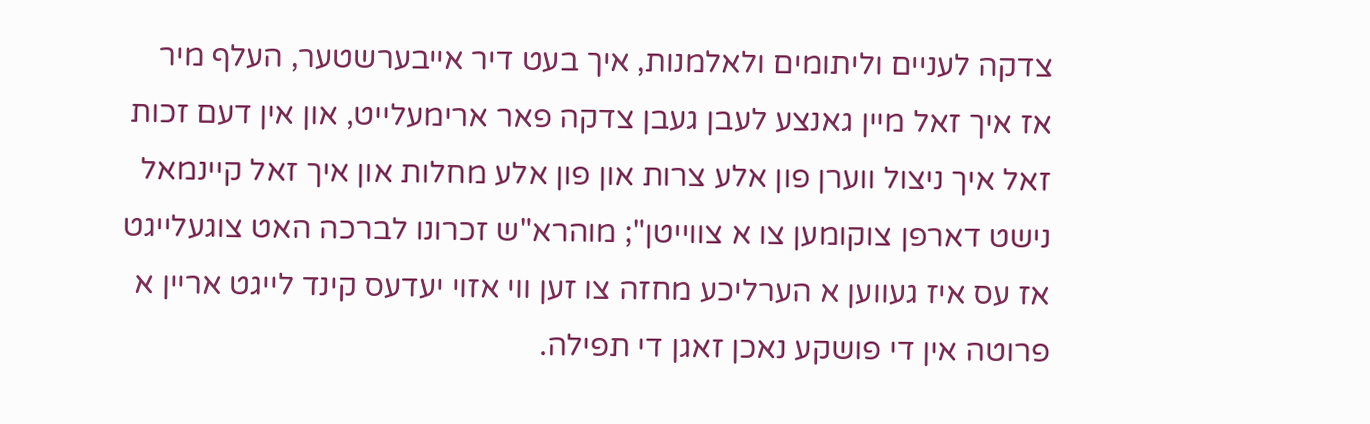צדקה לעניים וליתומים ולאלמנות, איך בעט דיר אייבערשטער, העלף מיר אז איך זאל מיין גאנצע לעבן געבן צדקה פאר ארימעלייט, און אין דעם זכות זאל איך ניצול ווערן פון אלע צרות און פון אלע מחלות און איך זאל קיינמאל נישט דארפן צוקומען צו א צווייטן"; מוהרא"ש זכרונו לברכה האט צוגעלייגט אז עס איז געווען א הערליכע מחזה צו זען ווי אזוי יעדעס קינד לייגט אריין א פרוטה אין די פושקע נאכן זאגן די תפילה.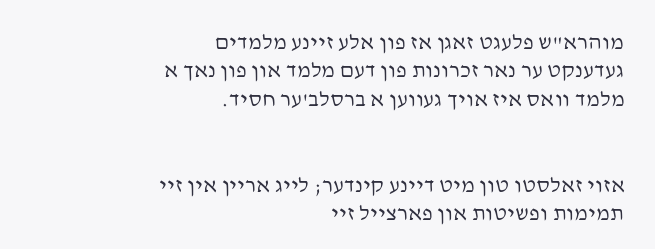מוהרא"ש פלעגט זאגן אז פון אלע זיינע מלמדים געדענקט ער נאר זכרונות פון דעם מלמד און פון נאך א מלמד וואס איז אויך געווען א ברסלב'ער חסיד.


אזוי זאלסטו טון מיט דיינע קינדער; לייג אריין אין זיי תמימות ופשיטות און פארצייל זיי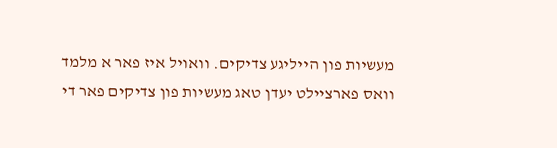מעשיות פון הייליגע צדיקים. וואויל איז פאר א מלמד וואס פארציילט יעדן טאג מעשיות פון צדיקים פאר די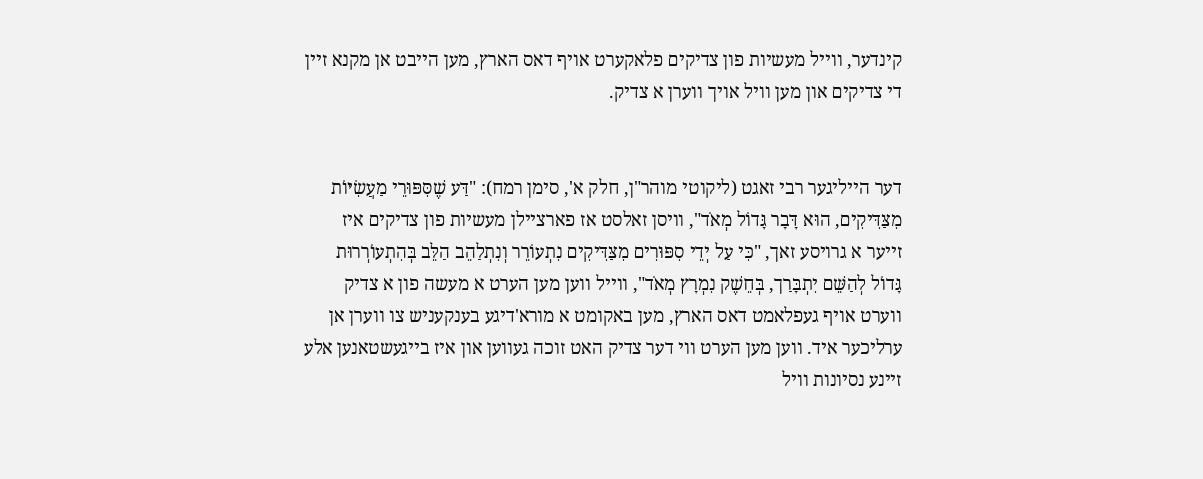קינדער, ווייל מעשיות פון צדיקים פלאקערט אויף דאס הארץ, מען הייבט אן מקנא זיין די צדיקים און מען וויל אויך ווערן א צדיק.


דער הייליגער רבי זאגט (ליקוטי מוהר"ן, חלק א', סימן רמח): "דַּע שֶׁסִּפּוּרֵי מַעֲשִׂיּוֹת מִצַּדִּיקִים, הוּא דָּבָר גָּדוֹל מְאֹד", וויסן זאלסט אז פארציילן מעשיות פון צדיקים איז זייער א גרויסע זאך, "כִּי עַל יְדֵי סִפּוּרִים מִצַּדִּיקִים נִתְעוֹרֵר וְנִתְלַהֵב הַלֵּב בְּהִתְעוֹרְרוּת גָּדוֹל לְהַשֵּׁם יִתְבָּרַך, בְּחֵשֶׁק נִמְרָץ מְאֹד", ווייל ווען מען הערט א מעשה פון א צדיק ווערט אויף געפלאמט דאס הארץ, מען באקומט א מורא'דיגע בענקעניש צו ווערן אן ערליכער איד. ווען מען הערט ווי דער צדיק האט זוכה געווען און איז בייגעשטאנען אלע זיינע נסיונות וויל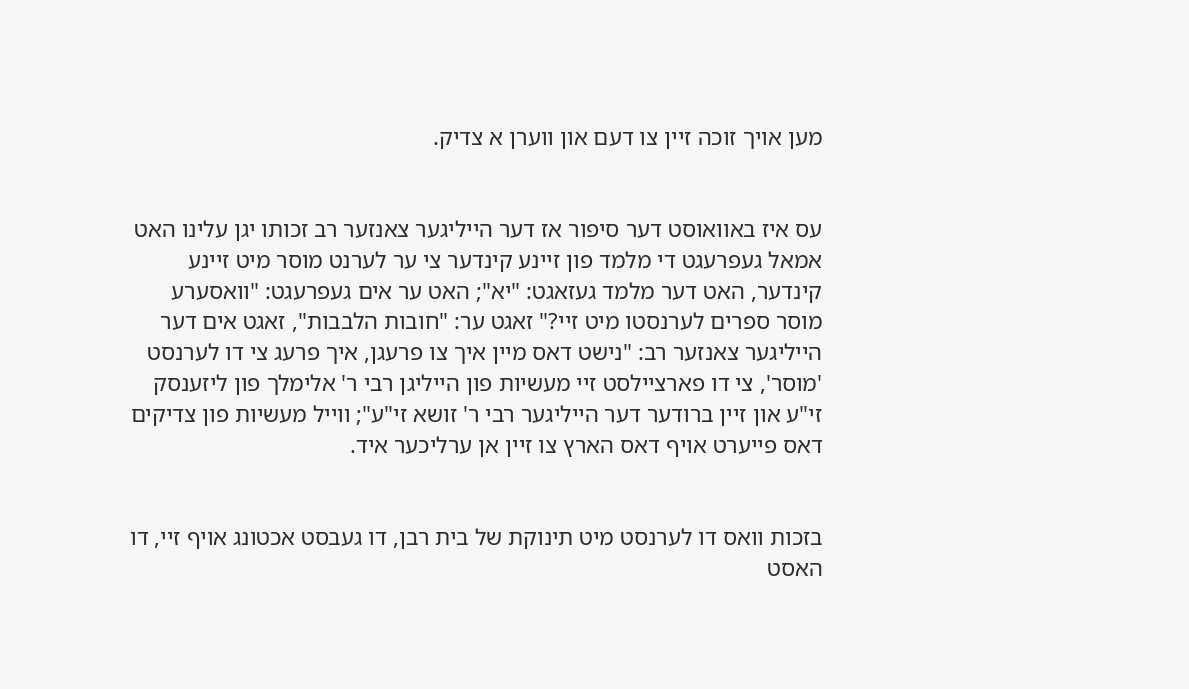מען אויך זוכה זיין צו דעם און ווערן א צדיק.


עס איז באוואוסט דער סיפור אז דער הייליגער צאנזער רב זכותו יגן עלינו האט אמאל געפרעגט די מלמד פון זיינע קינדער צי ער לערנט מוסר מיט זיינע קינדער, האט דער מלמד געזאגט: "יא"; האט ער אים געפרעגט: "וואסערע מוסר ספרים לערנסטו מיט זיי?" זאגט ער: "חובות הלבבות", זאגט אים דער הייליגער צאנזער רב: "נישט דאס מיין איך צו פרעגן, איך פרעג צי דו לערנסט 'מוסר', צי דו פארציילסט זיי מעשיות פון הייליגן רבי ר' אלימלך פון ליזענסק זי"ע און זיין ברודער דער הייליגער רבי ר' זושא זי"ע"; ווייל מעשיות פון צדיקים דאס פייערט אויף דאס הארץ צו זיין אן ערליכער איד.


בזכות וואס דו לערנסט מיט תינוקת של בית רבן, דו געבסט אכטונג אויף זיי, דו האסט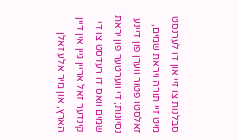סבלנות צו זיי און דו לערנסט מיט זיי תורה ויראת שמים, זאלסטו פטור ווערן פון דיינע נסיונות; די ווערטער פון יראת שמים וואס דו רעדסט צו די קינדער זאל אריין גיין אין דיין הארץ, און מיר אלע זאלן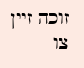זוכה זיין צו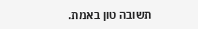תשובה טון באמת.